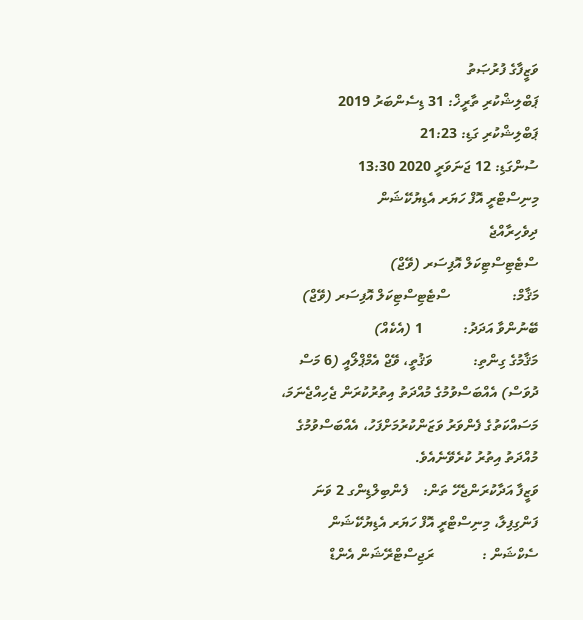ވަޒީފާގެ ފުރުޞަތު
ޕަބްލިޝްކުރި ތާރީޚް: 31 ޑިސެންބަރު 2019
ޕަބްލިޝްކުރި ގަޑި: 21:23
ސުންގަޑި: 12 ޖަނަވަރީ 2020 13:30
މިނިސްޓްރީ އޮފް ހަޔަރ އެޑިޔުކޭޝަން
ދިވެހިރާއްޖެ
ސްޓެޓިސްޓިކަލް އޮފިސަރ (ވޭޖް)
މަޤާމް:                 ސްޓެޓިސްޓިކަލް އޮފިސަރ (ވޭޖް)
ބޭނުންވާ އަދަދު:           1 (އެކެއް)
މަޤާމުގެ ގިންތި:           ވަޤުތީ، ވޭޖް އެމްޕްލޯއީ (6 މަސް ދުވަސް) އެއްބަސްވުމުގެ މުއްދަތު އިތުރުކުރަން ޖެހިއްޖެނަމަ، މަސައްކަތުގެ ފެންވަރު ވަޒަންކުރުމަށްފަހު، އެއްބަސްވުމުގެ މުއްދަތު އިތުރު ކުރެވޭނެއެވެ.
ވަޒީފާ އަދާކުރަންޖެހޭ ތަން:    ފެންބިލްޑިންގ 2 ވަނަ ފަންގިފިލާ، މިނިސްޓްރީ އޮފް ހަޔަރ އެޑިޔުކޭޝަން
ސެކްޝަން :             ރަޖިސްޓްރޭޝަން އެންޑް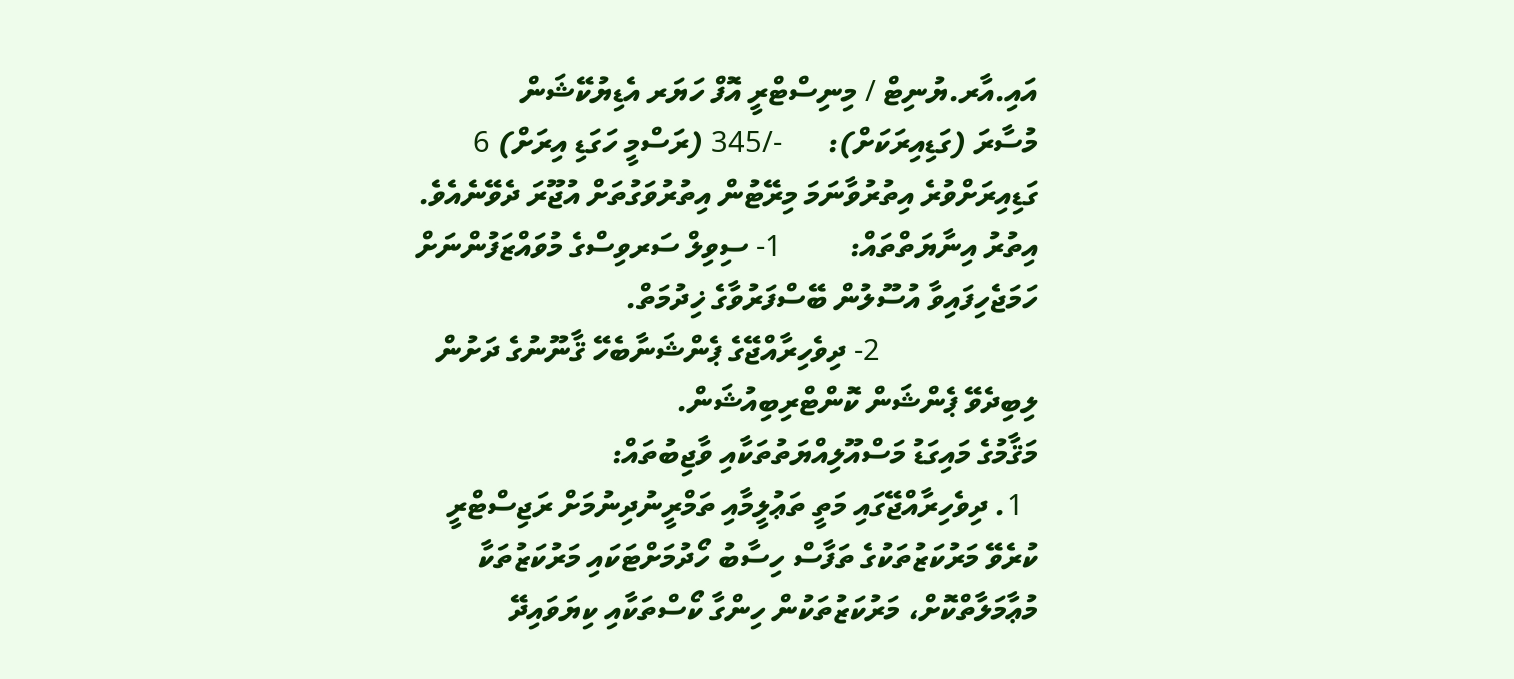އައި.އާރ.ޔުނިޓް / މިނިސްޓްރީ އޮފް ހަޔަރ އެޑިޔުކޭޝަން
މުސާރަ (ގަޑިއިރަކަށް):      -/345 (ރަސްމީ ހަގަޑި އިރަށް) 6 ގަޑިއިރަށްވުރެ އިތުރުވާނަމަ މިރޭޓުން އިތުރުވަގުތަށް އުޖޫރަ ދެވޭނެއެވެ.
އިތުރު އިނާޔަތްތައް:         1- ސިވިލް ސަރވިސްގެ މުވައްޒަފުންނަށް ހަމަޖެހިފައިވާ އުސޫލުން ބޭސްފަރުވާގެ ޚިދުމަތް.
                     2- ދިވެހިރާއްޖޭގެ ޕެންޝަނާބެހޭ ޤާނޫނުގެ ދަށުން ލިބިދެވޭ ޕެންޝަން ކޮންޓްރިބިއުޝަން.
މަޤާމުގެ މައިގަޑު މަސްއޫލިއްޔަތުތަކާއި ވާޖިބުތައް:
  1. ދިވެހިރާއްޖޭގައި މަތީ ތަޢުލީމާއި ތަމްރީނުދިނުމަށް ރަޖިސްޓްރީ ކުރެވޭ މަރުކަޒުތަކުގެ ތަފާސް ހިސާބު ހޯދުމަށްޓަކައި މަރުކަޒުތަކާ މުޢާމަލާތްކޮށް، މަރުކަޒުތަކުން ހިންގާ ކޯސްތަކާއި ކިޔަވައިދޭ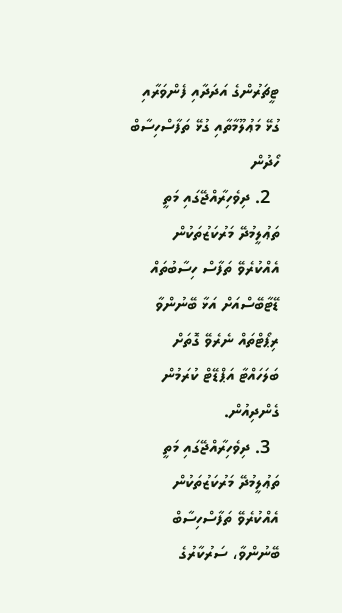ޓީޗަރުންގެ އަދަދާއި ފެންވަރާއި ގުޅޭ މަޢުލޫމާތާއި ގުޅޭ ތަފާސްހިސާބް ހޯދުން
  2. ދިވެހިރާއްޖޭގައި މަތީ ތަޢުލީމުދޭ މަރުކަޒުތަކުން އެއްކުރެވޭ ތަފާސް ހިސާބުތައް ޑޭޓާބޭސްއަށް އަޅާ ބޭނުންވާ ރިޕޯޓްތައް ނެރެވޭ ގޮތަށް ބަލަހައްޓާ އަޕްޑޭޓް ކުރަމުން ގެންދިއުން.
  3. ދިވެހިރާއްޖޭގައި މަތީ ތަޢުލީމުދޭ މަރުކަޒުތަކުން އެއްކުރެވޭ ތަފާސްހިސާބް ބޭނުންވާ، ސަރުކާރުގެ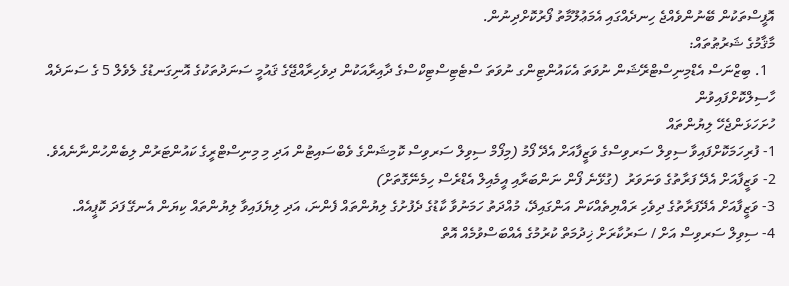އޮފީސްތަކުން ބޭނުންވެއްޖެ ހިނދެއްގައި އެމަޢުލޫމާތު ފޯރުކޮށްދިނުން.
މާޤާމުގެ ޝަރުޠުތައް:
  1. ބިޒްނަސް އެޑްމިނިސްޓްރޭޝަން ނުވަތަ އެކައުންޓިންގ ނުވަތަ ސްޓެޓިސްޓިކްސްގެ ދާއިރާއަކުން ދިވެހިރާއްޖޭގެ ޤައުމީ ސަނަދުތަކުގެ އޮނިގަނޑުގެ ލެވެލް 5 ގެ ސަނަދެއް ހާސިލްކޮށްފައިވުން
ހުށަހަޅަންޖެހޭ ލިޔުންތައް
1- ފުރިހަމަކޮށްފައިވާ ސިވިލް ސަރވިސްގެ ވަޒީފާއަށް އެދޭ ފޯމު (މިފޯމް ސިވިލް ސަރވިސް ކޮމިޝަންގެ ވެބްސައިޓުން އަދި މި މިނިސްޓްރީގެ ކައުންޓަރުން ލިބެންހުންނާނެއެވެ.
2- ވަޒީފާއަށް އެދޭ ފަރާތުގެ ވަނަވަރު  (ގުޅޭނެ ފޯން ނަންބަރާއި އީމެއިލް އެޑްރެސް ހިމެނޭގޮތަށް)
3- ވަޒީފާއަށް އެދޭފަރާތުގެ ދިވެހި ރައްޔިތެއްކަން އަންގައިދޭ، މުއްދަތު ހަމަނުވާ ކާޑުގެ ދެފުށުގެ ލިޔުންތައް ފެންނަ، އަދި ލިޔެފައިވާ ލިޔުންތައް ކިޔަން އެނގޭ ފަދަ ކޮޕީއެއް.
4- ސިވިލް ސަރވިސް އަށް / ސަރުކާރަށް ޚިދުމަތް ކުރުމުގެ އެއްބަސްވުމެއް އޮތް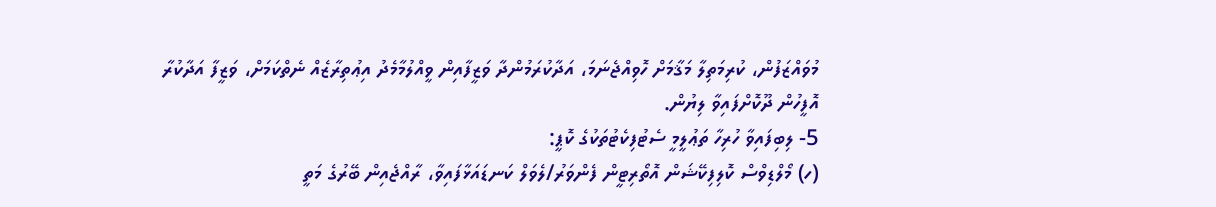މުވައްޒަފުން، ކުރިމަތިލާ މަޤާމަށް ހޮވިއްޖެނަމަ، އަދާކުރަމުންދާ ވަޒީފާއިން ވީއްލުމާމެދު އިޢުތިރާޒެއް ނެތްކަމަށް، ވަޒީފާ އަދާކުރާ އޮފީހުން ދޫކޮށްފައިވާ ލިޔުން.
5- ލިބިފައިވާ ހުރިހާ ތަޢުލީމީ ސެޓުފިކެޓުތަކުގެ ކޮޕީ:
(ހ) މޯލްޑިވްސް ކޮލިފިކޭޝަން އޮތޯރިޓީން ފެންވަރު/ލެވަލް ކަނޑައަޅާފައިވާ، ރާއްޖެއިން ބޭރުގެ މަތީ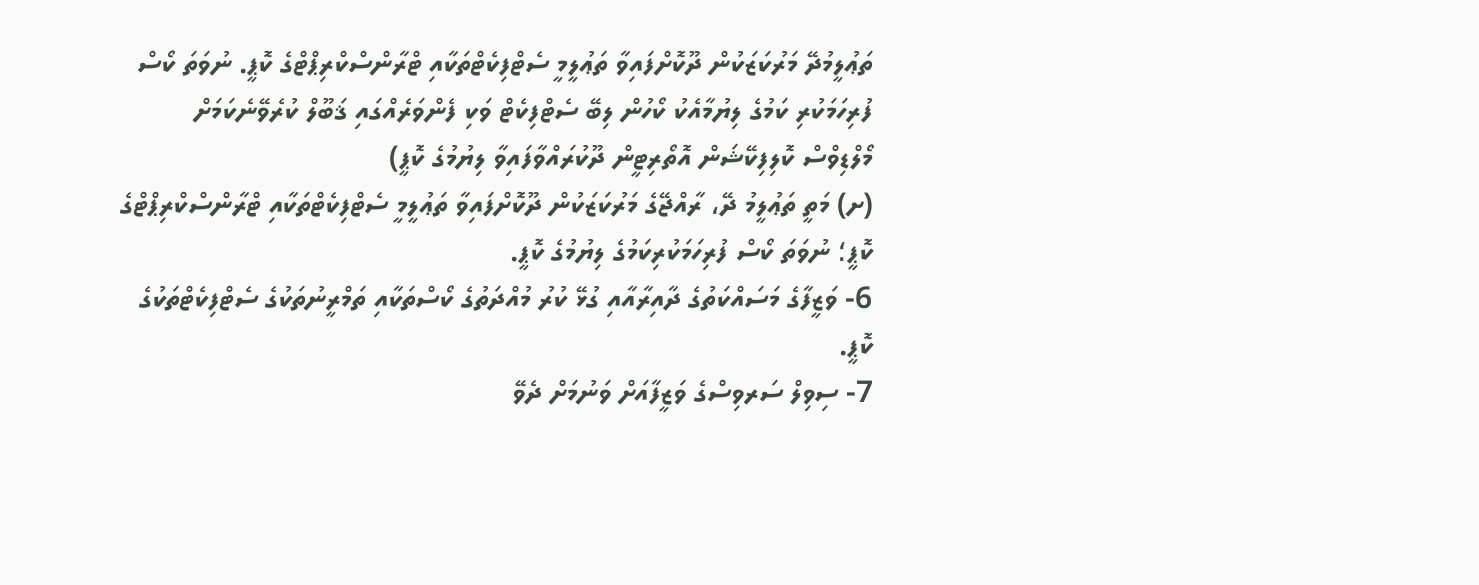ތަޢުލީމުދޭ މަރުކަޒަކުން ދޫކޮށްފައިވާ ތަޢުލީމީ ސެޓްފިކެޓްތަކާއި ޓްރާންސްކްރިޕްޓްގެ ކޮޕީ. ނުވަތަ ކޯސް ފުރިހަމަކުރި ކަމުގެ ލިޔުމާއެކު ކޯހުން ލިބޭ ސެޓްފިކެޓް ވަކި ފެންވަރެއްގައި ޤަބޫލް ކުރެވޭނެކަމަށް މޯލްޑިވްސް ކޮލިފިކޭޝަން އޮތޯރިޓީން ދޫކުރައްވާފައިވާ ލިޔުމުގެ ކޮޕީ)
(ށ) މަތީ ތަޢުލީމު ދޭ، ރާއްޖޭގެ މަރުކަޒަކުން ދޫކޮށްފައިވާ ތަޢުލީމީ ސެޓްފިކެޓްތަކާއި ޓްރާންސްކްރިޕްޓްގެ ކޮޕީ؛ ނުވަތަ ކޯސް ފުރިހަމަކުރިކަމުގެ ލިޔުމުގެ ކޮޕީ.
6- ވަޒީފާގެ މަސައްކަތުގެ ދާއިރާއާއި ގުޅޭ ކުރު މުއްދަތުގެ ކޯސްތަކާއި ތަމްރީނުތަކުގެ ސެޓްފިކެޓްތަކުގެ ކޮޕީ.
7- ސިވިލް ސަރވިސްގެ ވަޒީފާއަށް ވަނުމަށް ދެވޭ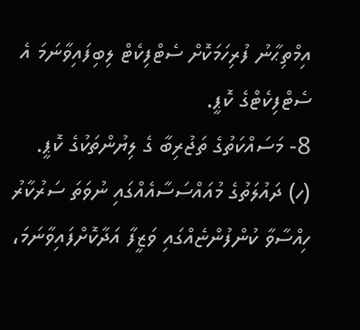އިމްތިޙާނު ފުރިހަމަކޮށް ސެޓްފިކެޓް ލިބިފައިވާނަމަ އެ ސެޓްފިކެޓްގެ ކޮޕީ.
8- މަސައްކަތުގެ ތަޖުރިބާ ގެ ލިޔުންތަކުގެ ކޮޕީ.
(ހ) ދައުލަތުގެ މުއައްސަސާއެއްގައި ނުވަތަ ސަރުކާރު ހިއްސާވާ ކުންފުންޏެއްގައި ވަޒީފާ އަދާކޮށްފައިވާނަމަ،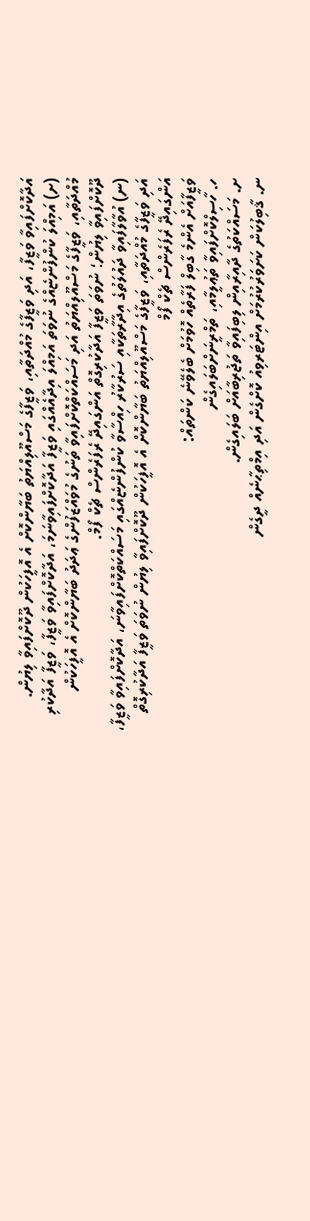އަދާކޮށްފައިވާ ވަޒީފާ، އަދި ވަޒީފާގެ މުއްދަތާއި، ވަޒީފާގެ މަސްއޫލިއްޔަތު ބަޔާންކޮށް އެ އޮފީހަކުން ދޫކޮށްފައިވާ ލިޔުން.
(ށ) އަމިއްލަ ކުންފުންޏެއްގެ ނުވަތަ އަމިއްލަ އިދާއެއްގައި ވަޒީފާ އަދާކޮށްފައިވާނަމަ، އަދާކޮށްފައިވާ ވަޒީފާ، ވަޒީފާ އަދާކުރި މުއްދަތާއި، ވަޒީފާގެ މަސްއޫލިއްޔަތު އަދި މަސައްކަތްކޮށްފައިވާ ތަނުގެ މުވައްޒަފުންގެ ޢަދަދު ބަޔާންކޮށް އެ އޮފީހަކުން ދޫކޮށްފައިވާ ލިޔުން؛ ނުވަތަ ވަޒީފާ އަދާކުރިގޮތް އަންގައިދޭ ރެފަރެންސް ޗެކް ފޯމް.
(ނ) އުވާލާފައިވާ ދައުލަތުގެ އިދާރާތަކާއި ސަރުކާރު ހިއްސާވާ ކުންފުންޏެއްގައި މަސައްކަތްކޮށްފައިވާނަ، އަދާކޮށްފައިވާ ވަޒީފާ، އަދި ވަޒީފާގެ މުއްދަތާއި، ވަޒީފާގެ މަސްއޫލިއްޔަތު ބަޔާންކޮށް އެ އޮފީހަކުން ދޫކޮށްފައިވާ ލިޔުން ނުވަތަ ވަޒީފާ އަދާކުރިގޮތް އަންގައިދޭ ރެފަރެންސް ޗެކް ފޯމް
ވަޒީފާއަށް އެންމެ ގާބިލް ފަރާތެއް ހޮވުމަށް ބެލެވޭނެ ކަންތައް:
ހ. ހާސިލްކޮށްފައިވާ ތަޢުލީމާއި، ތަމްރީނަށްބަލައިގެން
ށ. މަސައްކަތުގެ ދާއިރާއިން ލިބިފައިވާ ތަޖުރިބާއަށް ބަލައިގެން.
ނ. ޤާބިލުކަން ކަށަވަރުކުރުމަށް އިންޓަރވިއު ކޮށްގެން އަދި އިމްތިޙާނެއް ދީގެން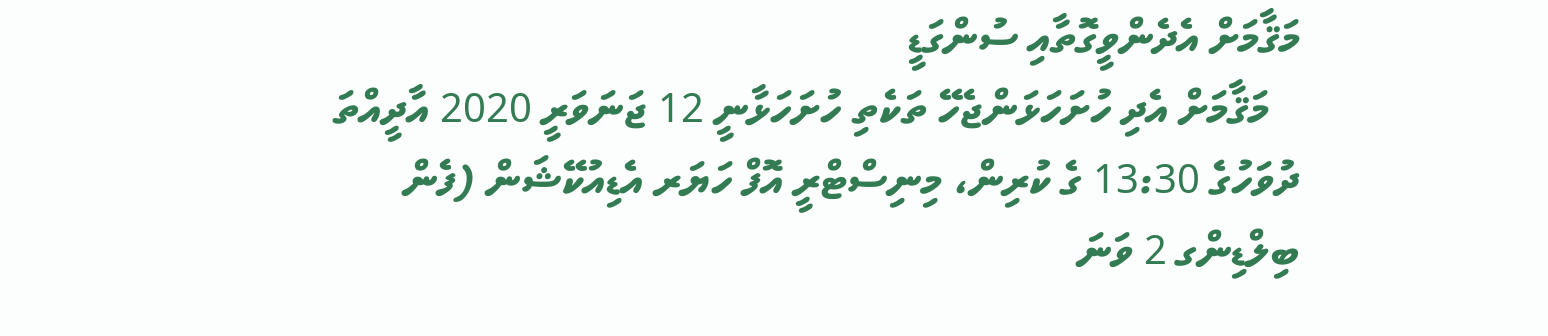މަޤާމަށް އެދެންވީގޮތާއި ސުންގަޑީ
   މަޤާމަށް އެދި ހުށަހަޅަންޖެހޭ ތަކެތި ހުށަހަޅާނީ 12 ޖަނަވަރީ 2020 އާދީއްތަ ދުވަހުގެ 13:30 ގެ ކުރިން، މިނިސްޓްރީ އޮފް ހަޔަރ އެޑިއުކޭޝަން (ފެން ބިލްޑިންގ 2 ވަނަ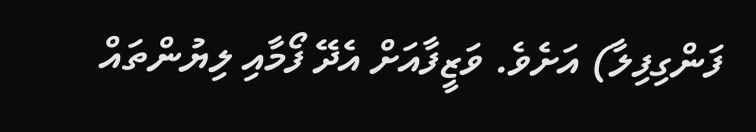ފަންގިފިލާ) އަށެވެ. ވަޒީފާއަށް އެދޭ ފޯމާއި ލިޔުންތައް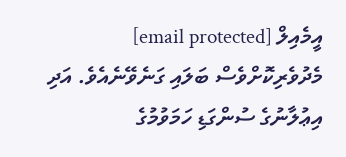އީމެއިލް [email protected] މެދުވެރިކޮށްވެސް ބަލައި ގަނެވޭނެއެވެ. އަދި އިޢުލާނުގެ ސުންގަޑި ހަމަވުމުގެ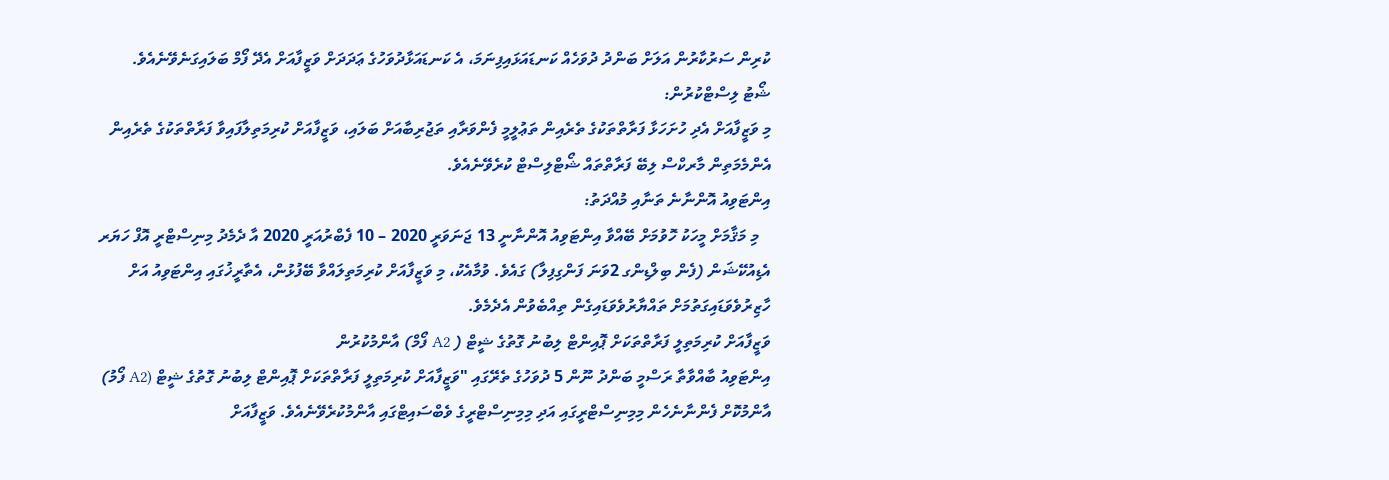ކުރިން ސަރުކާރުން އަލަށް ބަންދު ދުވަހެއް ކަނޑައަޅައިފިނަމަ، އެ ކަނޑައަޅާދުވަހުގެ ޢަދަދަށް ވަޒީފާއަށް އެދޭ ފޯމް ބަލައިގަނެވޭނެއެވެ.
ޝޯޓު ލިސްޓްކުރުން:
މި ވަޒީފާއަށް އެދި ހުށަހަޅާ ފަރާތްތަކުގެ ތެރެއިން ތަޢުލީމީ ފެންވަރާއި ތަޖުރިބާއަށް ބަލައި، ވަޒީފާއަށް ކުރިމަތިލާފައިވާ ފަރާތްތަކުގެ ތެރެއިން އެންމެމަތިން މާރކްސް ލިބޭ ފަރާތްތައް ޝޯޓްލިސްޓް ކުރެވޭނެއެވެ.
އިންޓަވިއު އޮންނާނެ ތަނާއި މުއްދަތު:
   މި މަޤާމަށް މީހަކު ހޮވުމަށް ބޭއްވާ އިންޓަވިއު އޮންނާނީ 13 ޖަނަވަރީ 2020 – 10 ފެބްރުއަރީ 2020 އާ ދެމެދު މިނިސްޓްރީ އޮފް ހަޔަރ އެޑިއުކޭޝަން (ފެން ބިލްޑިންގ 2ވަނަ ފަންގިފިލާ) ގައެވެ. ވުމާއެކު، މި ވަޒީފާއަށް ކުރިމަތިލައްވާ ބޭފުޅުން، އެތާރީޚުގައި އިންޓަވިއު އަށް ހާޒިރުވެވަޑައިގަތުމަށް ތައްޔާރުވެވަޑައިގެން ތިއްބެވުން އެދެމެވެ.
ވަޒީފާއަށް ކުރިމަތިލީ ފަރާތްތަކަށް ޕޮއިންޓް ލިބުނު ގޮތުގެ ޝީޓް ( A2 ފޯމް) އާންމުކުރުން
އިންޓަވިއު ބާއްވާތާ ރަސްމީ ބަންދު ނޫން 5 ދުވަހުގެ ތެރޭގައި "ވަޒީފާއަށް ކުރިމަތިލީ ފަރާތްތަކަށް ޕޮއިންޓް ލިބުނު ގޮތުގެ ޝީޓް (A2 ފޯމު) އާންމުކޮށް ފެންނާނެހެން މިމިނިސްޓްރީގައި އަދި މިމިނިސްޓްރީގެ ވެބްސައިޓްގައި އާންމުކުރެވޭނެއެވެ. ވަޒީފާއަށް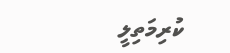ކުރިމަތިލީ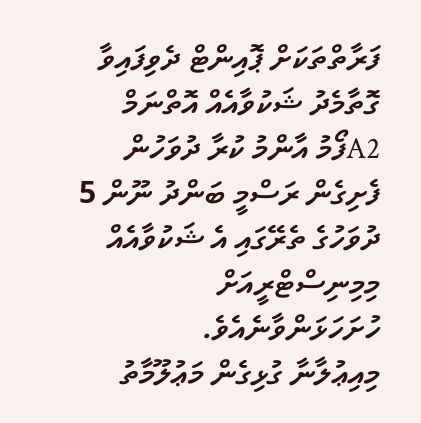ފަރާތްތަކަށް ޕޮއިންޓް ދެވިފައިވާ ގޮތާމެދު ޝަކުވާއެއް އޮތްނަމް A2ފޯމު އާންމު ކުރާ ދުވަހުން ފެށިގެން ރަސްމީ ބަންދު ނޫން 5 ދުވަހުގެ ތެރޭގައި އެ ޝަކުވާއެއް މިމިނިސްޓްރީއަށް ހުށަހަޅަންވާނެއެވެ.
މިއިޢުލާނާ ގުޅިގެން މަޢުލޫމާތު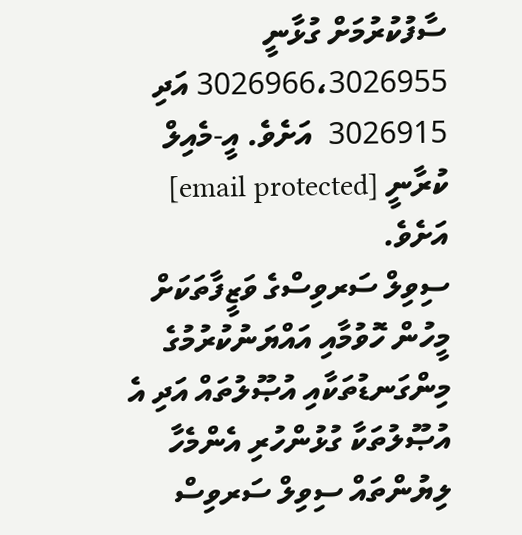ސާފުކުރުމަށް ގުޅާނީ 3026966،3026955 އަދި 3026915  އަށެވެ. އީ-މެއިލް ކުރާނީ [email protected] އަށެވެ.
ސިވިލް ސަރވިސްގެ ވަޒީފާތަކަށް މީހުން ހޮވުމާއި އައްޔަނުކުރުމުގެ މިންގަނޑުތަކާއި އުޞޫލުތައް އަދި އެ އުޞޫލުތަކާ ގުޅުންހުރި އެންމެހާ ލިޔުންތައް ސިވިލް ސަރވިސް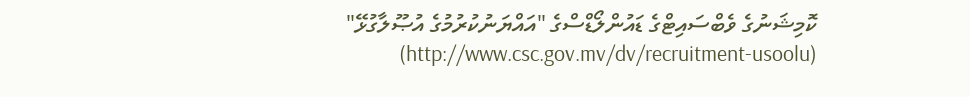ކޮމިޝަނުގެ ވެބްސައިޓްގެ ޑައުންލޯޑްސްގެ "އައްޔަނުކުރުމުގެ އުޞޫލާގުޅޭ" (http://www.csc.gov.mv/dv/recruitment-usoolu)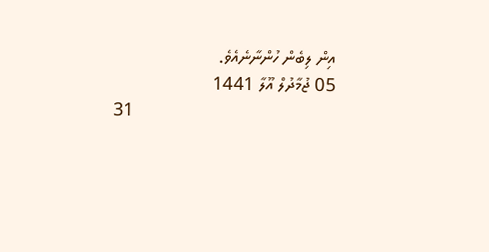އިން ލިބެން ހުންނާނެއެވެ.
05 ޖުމާދުލް އޫލާ 1441
                                           31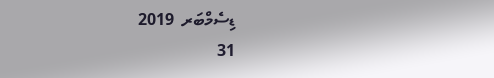ޑިސެމްބަރ  2019
31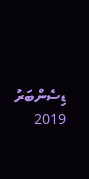ޑިސެންބަރު 2019